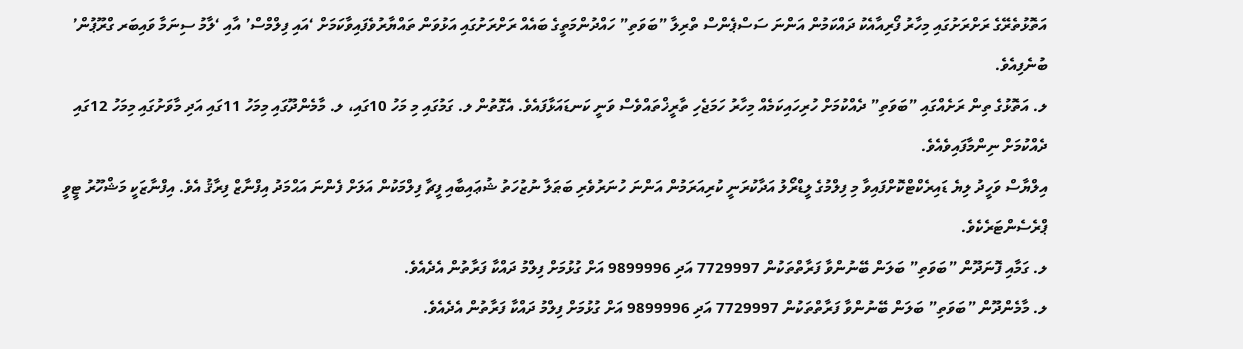އަތޮޅުތެރޭގެ ރަށްރަށުގައި މިހާރު ފޯރިއާއެކު ދައްކަމުން އަންނަ ސަސްޕެންސް ތްރިލާ ”ބަވަތި” ހައްދުންމަތީގެ ބައެއް ރަށްރަށުގައި އަޅުވަން ތައްޔާރުވެފައިވާކަމަށް ‘އައި ފިލްމްސް’ އާއި ‘ލާމު ސިނަމާ ވައިބަރ ގްރޫޕުން’ ބުނެފިއެވެ.
ލ. އަތޮޅުގެ ތިން ރަށެއްގައި ”ބަވަތި” ދެއްކުމަށް ހުރިހައިކަމެއް މިހާރު ހަމަޖެހި ތާރީޚްތައްވެސް ވަނީ ކަނޑައަޅާފައެވެ. އެގޮތުން ލ. ގަމުގައި މި މަހު 10ގައި، ލ. މާމެންދޫގައި މިމަހު 11ގައި އަދި މާވަށުގައި މިމަހު 12ގައި ދެއްކުމަށް ނިންމާފައިވެއެވެ.
އިލްޔާސް ވަހީދު ލިޔެ ޑައިރެކްޓްކޮށްފައިވާ މި ފިލްމުގެ ލީޑްރޯލު އަދާކުރަނީ ކުރިއަރަމުން އަންނަ ހުނަރުވެރި ބަޠަލާ ނުޒުހަތު ޝުޢައިބާއި ފީޗާ ފިލްމަކުން އަލަށް ފެންނަ އަޙްމަދު އިފްނާޒް ފިރާޤު އެވެ. އިފްނާޒަކީ މަޝްހޫރު ޓީވީ ޕްރެސެންޓަރެކެވެ.
ލ. ގަމާއި ފޮނަދޫން ”ބަވަތި” ބަލަން ބޭނުންވާ ފަރާތްތަކުން 7729997 އަދި 9899996 އަށް ގުޅުމަށް ފިލްމު ދައްކާ ފަރާތުން އެދެއެވެ.
ލ. މާމެންދޫން ”ބަވަތި” ބަލަން ބޭނުންވާ ފަރާތްތަކުން 7729997 އަދި 9899996 އަށް ގުޅުމަށް ފިލްމު ދައްކާ ފަރާތުން އެދެއެވެ.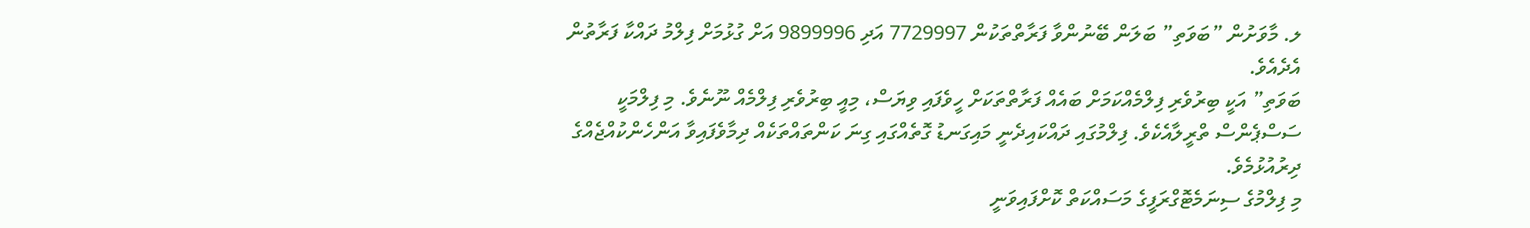ލ. މާވަށުން ”ބަވަތި” ބަލަން ބޭނުންވާ ފަރާތްތަކުން 7729997 އަދި 9899996 އަށް ގުޅުމަށް ފިލްމު ދައްކާ ފަރާތުން އެދެއެވެ.
ބަވަތި” އަކީ ބިރުވެރި ފިލްމެއްކަމަށް ބައެއް ފަރާތްތަކަށް ހީވެފައި ވިޔަސް، މިއީ ބިރުވެރި ފިލްމެއް ނޫނެވެ. މި ފިލްމަކީ ސަސްޕެންސް ތްރީލާއެކެވެ. ފިލްމުގައި ދައްކައިދެނީ މައިގަނޑު ގޮތެއްގައި ގިނަ ކަންތައްތަކެއް ދިމާވެފައިވާ އަންހެންކުއްޖެއްގެ ދިރުއުޅުމެވެ.
މި ފިލްމުގެ ސިނަމެޓޮގްރަފީގެ މަސައްކަތް ކޮށްފައިވަނީ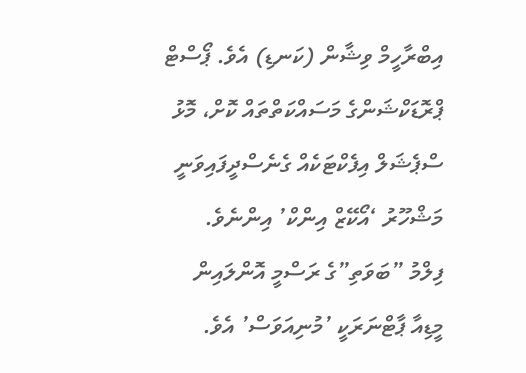އިބްރާހީމް ވިޝާން (ކަނޑި) އެވެ. ޕޯސްޓް ޕްރޮޑަކްޝަންގެ މަސައްކަތްތައް ކޮށް، މޮޅު ސްޕެޝަލް އިފެކްޓަކެއް ގެނެސްދީފައިވަނީ މަޝްހޫރު ‘އޯކޭޒް އިންކް’ އިންނެވެ.
ފިލްމު ”ބަވަތި”ގެ ރަސްމީ އޮންލައިން މީޑިއާ ޕާޓްނަރަކީ ’މުނިއަވަސް’ އެވެ.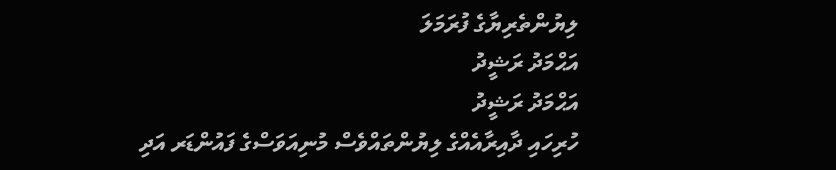ލިޔުންތެރިޔާގެ ފުރަމަލަ
އަޙްމަދު ރަޝީދު
އަޙްމަދު ރަޝީދު
ހުރިހައި ދާއިރާއެއްގެ ލިޔުންތައްވެސް މުނިއަވަސްގެ ފައުންޑަރ އަދި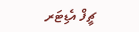ޗީފް އެޑިޓަރ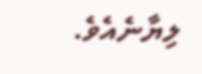ލިޔާނެއެވެ.